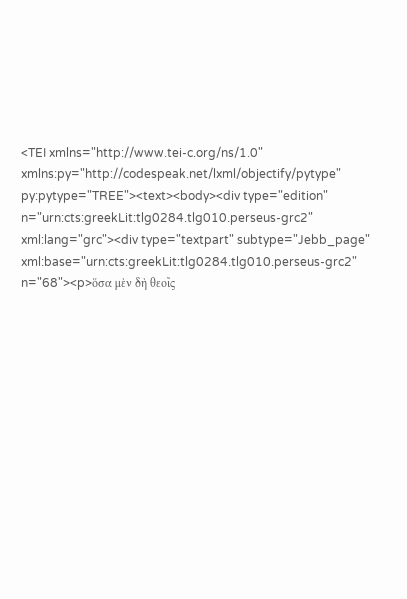<TEI xmlns="http://www.tei-c.org/ns/1.0" xmlns:py="http://codespeak.net/lxml/objectify/pytype" py:pytype="TREE"><text><body><div type="edition" n="urn:cts:greekLit:tlg0284.tlg010.perseus-grc2" xml:lang="grc"><div type="textpart" subtype="Jebb_page" xml:base="urn:cts:greekLit:tlg0284.tlg010.perseus-grc2" n="68"><p>ὅσα μὲν δὴ θεοῖς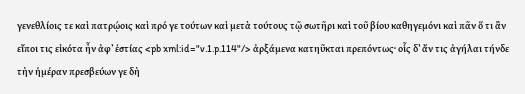γενεθλίοις τε καὶ πατρῴοις καὶ πρό γε τούτων καὶ μετὰ τούτους τῷ σωτῆρι καὶ τοῦ βίου καθηγεμόνι καὶ πᾶν ὅ τι ἂν εἴποι τις εἰκότα ἦν ἀφʼ ἑστίας <pb xml:id="v.1.p.114"/> ἀρξάμενα κατηῦκται πρεπόντως· οἷς δʼ ἄν τις ἀγήλαι τήνδε τὴν ἡμέραν πρεσβεύων γε δὴ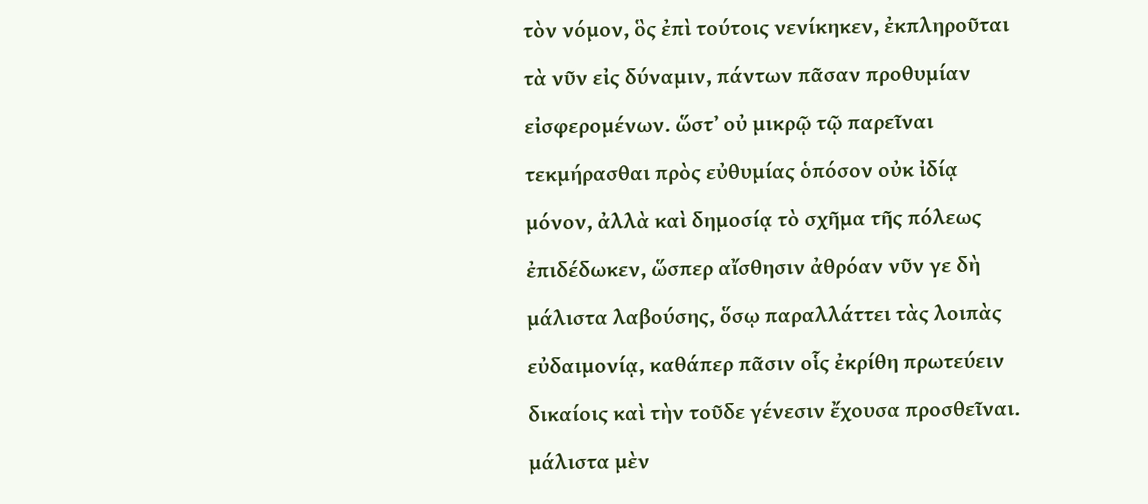τὸν νόμον, ὃς ἐπὶ τούτοις νενίκηκεν, ἐκπληροῦται τὰ νῦν εἰς δύναμιν, πάντων πᾶσαν προθυμίαν εἰσφερομένων. ὥστʼ οὐ μικρῷ τῷ παρεῖναι τεκμήρασθαι πρὸς εὐθυμίας ὁπόσον οὐκ ἰδίᾳ μόνον, ἀλλὰ καὶ δημοσίᾳ τὸ σχῆμα τῆς πόλεως ἐπιδέδωκεν, ὥσπερ αἴσθησιν ἀθρόαν νῦν γε δὴ μάλιστα λαβούσης, ὅσῳ παραλλάττει τὰς λοιπὰς εὐδαιμονίᾳ, καθάπερ πᾶσιν οἷς ἐκρίθη πρωτεύειν δικαίοις καὶ τὴν τοῦδε γένεσιν ἔχουσα προσθεῖναι. μάλιστα μὲν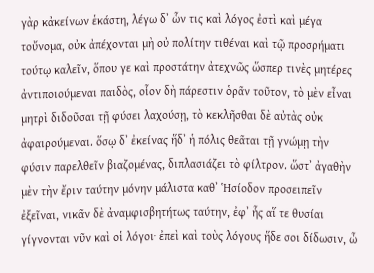γὰρ κἀκείνων ἑκάστη, λέγω δʼ ὧν τις καὶ λόγος ἐστὶ καὶ μέγα τοὔνομα, οὐκ ἀπέχονται μὴ οὐ πολίτην τιθέναι καὶ τῷ προσρήματι τούτῳ καλεῖν, ὅπου γε καὶ προστάτην ἀτεχνῶς ὥσπερ τινὲς μητέρες ἀντιποιούμεναι παιδὸς, οἷον δὴ πάρεστιν ὁρᾶν τοῦτον, τὸ μὲν εἶναι μητρὶ διδοῦσαι τῇ φύσει λαχούσῃ, τὸ κεκλῆσθαι δὲ αὐτὰς οὐκ ἀφαιρούμεναι. ὅσῳ δʼ ἐκείνας ἥδʼ ἡ πόλις θεᾶται τῇ γνώμῃ τὴν φύσιν παρελθεῖν βιαζομένας, διπλασιάζει τὸ φίλτρον. ὥστʼ ἀγαθὴν μὲν τὴν ἔριν ταύτην μόνην μάλιστα καθʼ Ἡσίοδον προσειπεῖν ἐξεῖναι, νικᾶν δὲ ἀναμφισβητήτως ταύτην, ἐφʼ ἧς αἵ τε θυσίαι γίγνονται νῦν καὶ οἱ λόγοι· ἐπεὶ καὶ τοὺς λόγους ἥδε σοι δίδωσιν, ὦ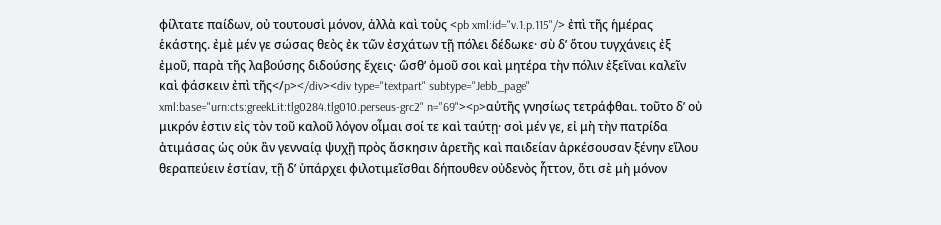φίλτατε παίδων, οὐ τουτουσὶ μόνον, ἀλλὰ καὶ τοὺς <pb xml:id="v.1.p.115"/> ἐπὶ τῆς ἡμέρας ἑκάστης. ἐμὲ μέν γε σώσας θεὸς ἐκ τῶν ἐσχάτων τῇ πόλει δέδωκε· σὺ δʼ ὅτου τυγχάνεις ἐξ ἐμοῦ, παρὰ τῆς λαβούσης διδούσης ἔχεις· ὥσθʼ ὁμοῦ σοι καὶ μητέρα τὴν πόλιν ἐξεῖναι καλεῖν καὶ φάσκειν ἐπὶ τῆς</p></div><div type="textpart" subtype="Jebb_page" xml:base="urn:cts:greekLit:tlg0284.tlg010.perseus-grc2" n="69"><p>αὐτῆς γνησίως τετράφθαι. τοῦτο δʼ οὐ μικρόν ἐστιν εἰς τὸν τοῦ καλοῦ λόγον οἶμαι σοί τε καὶ ταύτῃ· σοὶ μέν γε, εἰ μὴ τὴν πατρίδα ἀτιμάσας ὡς οὐκ ἂν γενναίᾳ ψυχῇ πρὸς ἄσκησιν ἀρετῆς καὶ παιδείαν ἀρκέσουσαν ξένην εἵλου θεραπεύειν ἑστίαν, τῇ δʼ ὑπάρχει φιλοτιμεῖσθαι δήπουθεν οὐδενὸς ἧττον, ὅτι σὲ μὴ μόνον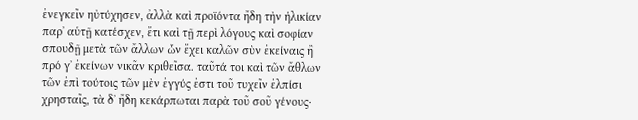ἐνεγκεῖν ηὐτύχησεν, ἀλλὰ καὶ προϊόντα ἤδη τὴν ἡλικίαν παρʼ αὑτῇ κατέσχεν, ἔτι καὶ τῇ περὶ λόγους καὶ σοφίαν σπουδῇ μετὰ τῶν ἄλλων ὧν ἔχει καλῶν σὺν ἐκείναις ἢ πρό γʼ ἐκείνων νικᾶν κριθεῖσα. ταῦτά τοι καὶ τῶν ἄθλων τῶν ἐπὶ τούτοις τῶν μὲν ἐγγύς ἐστι τοῦ τυχεῖν ἐλπίσι χρησταῖς, τὰ δʼ ἤδη κεκάρπωται παρὰ τοῦ σοῦ γένους·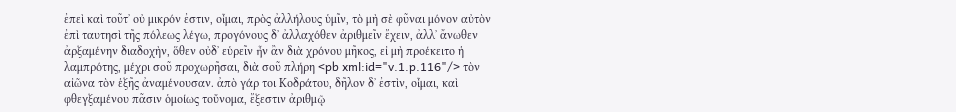ἐπεὶ καὶ τοῦτʼ οὐ μικρόν ἐστιν, οἶμαι, πρὸς ἀλλήλους ὑμῖν, τὸ μὴ σὲ φῦναι μόνον αὐτὸν ἐπὶ ταυτησὶ τῆς πόλεως λέγω, προγόνους δʼ ἀλλαχόθεν ἀριθμεῖν ἔχειν, ἀλλʼ ἄνωθεν ἀρξαμένην διαδοχὴν, ὅθεν οὐδʼ εὑρεῖν ἦν ἂν διὰ χρόνου μῆκος, εἰ μὴ προέκειτο ἡ λαμπρότης, μέχρι σοῦ προχωρῆσαι, διὰ σοῦ πλήρη <pb xml:id="v.1.p.116"/> τὸν αἰῶνα τὸν ἑξῆς ἀναμένουσαν. ἀπὸ γάρ τοι Κοδράτου, δῆλον δʼ ἐστὶν, οἶμαι, καὶ φθεγξαμένου πᾶσιν ὁμοίως τοὔνομα, ἔξεστιν ἀριθμῷ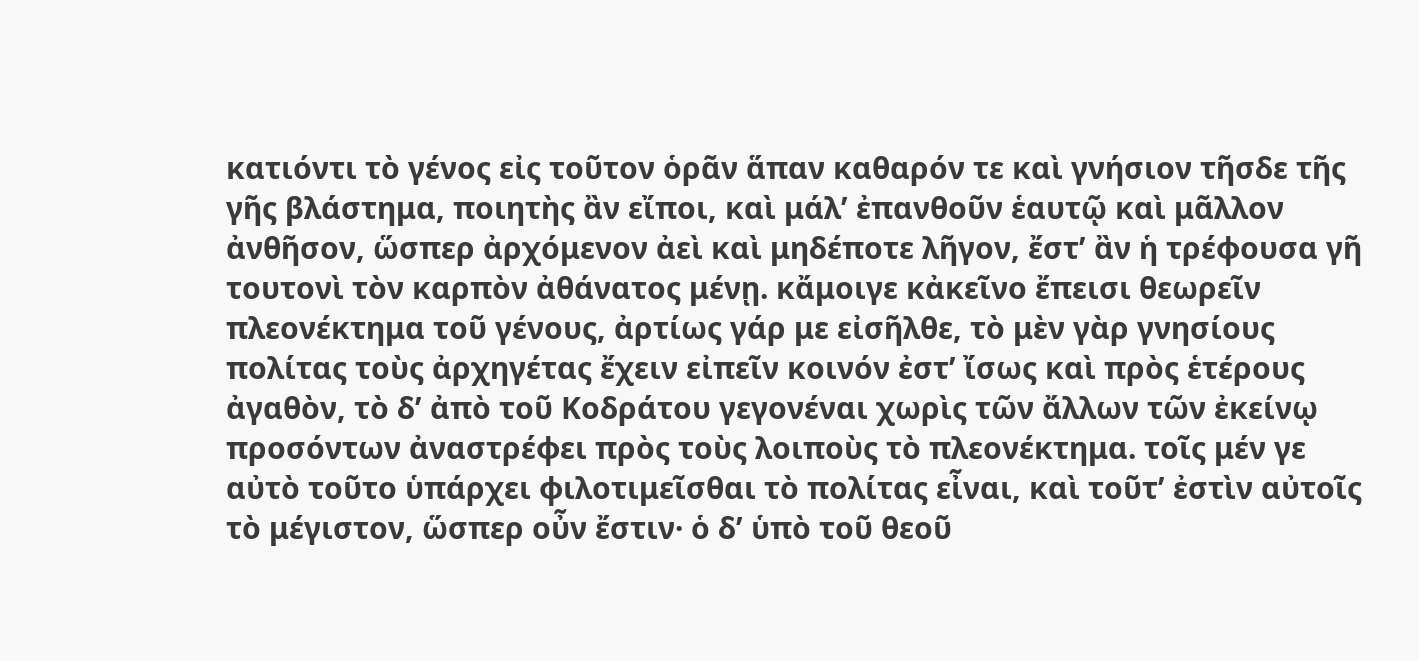κατιόντι τὸ γένος εἰς τοῦτον ὁρᾶν ἅπαν καθαρόν τε καὶ γνήσιον τῆσδε τῆς γῆς βλάστημα, ποιητὴς ἂν εἴποι, καὶ μάλʼ ἐπανθοῦν ἑαυτῷ καὶ μᾶλλον ἀνθῆσον, ὥσπερ ἀρχόμενον ἀεὶ καὶ μηδέποτε λῆγον, ἔστʼ ἂν ἡ τρέφουσα γῆ τουτονὶ τὸν καρπὸν ἀθάνατος μένῃ. κἄμοιγε κἀκεῖνο ἔπεισι θεωρεῖν πλεονέκτημα τοῦ γένους, ἀρτίως γάρ με εἰσῆλθε, τὸ μὲν γὰρ γνησίους πολίτας τοὺς ἀρχηγέτας ἔχειν εἰπεῖν κοινόν ἐστʼ ἴσως καὶ πρὸς ἑτέρους ἀγαθὸν, τὸ δʼ ἀπὸ τοῦ Κοδράτου γεγονέναι χωρὶς τῶν ἄλλων τῶν ἐκείνῳ προσόντων ἀναστρέφει πρὸς τοὺς λοιποὺς τὸ πλεονέκτημα. τοῖς μέν γε αὐτὸ τοῦτο ὑπάρχει φιλοτιμεῖσθαι τὸ πολίτας εἶναι, καὶ τοῦτʼ ἐστὶν αὐτοῖς τὸ μέγιστον, ὥσπερ οὖν ἔστιν· ὁ δʼ ὑπὸ τοῦ θεοῦ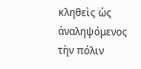κληθεὶς ὡς ἀναληψόμενος τὴν πόλιν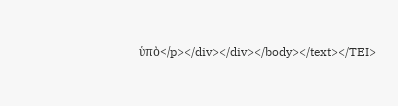ὑπὸ</p></div></div></body></text></TEI>